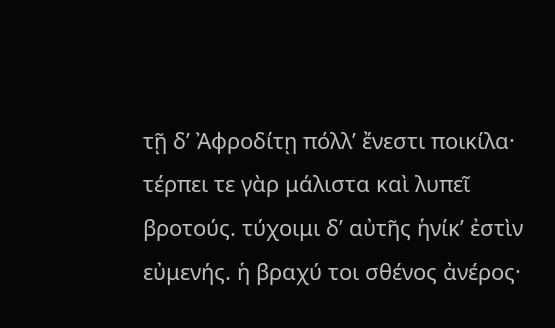τῇ δ’ Ἀφροδίτῃ πόλλ’ ἔνεστι ποικίλα· τέρπει τε γὰρ μάλιστα καὶ λυπεῖ βροτούς. τύχοιμι δ’ αὐτῆς ἡνίκ’ ἐστὶν εὐμενής. ἡ βραχύ τοι σθένος ἀνέρος·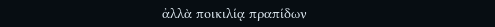ἀλλὰ ποικιλίᾳ πραπίδων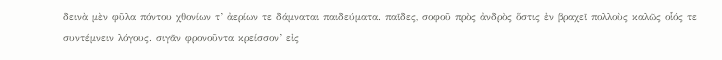δεινὰ μὲν φῦλα πόντου χθονίων τ’ ἀερίων τε δάμναται παιδεύματα. παῖδες, σοφοῦ πρὸς ἀνδρὸς ὅστις ἐν βραχεῖ πολλοὺς καλῶς οἷός τε συντέμνειν λόγους. σιγᾶν φρονοῦντα κρείσσον’ εἰς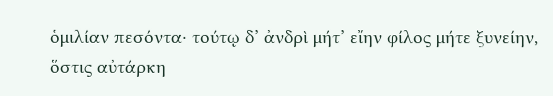ὁμιλίαν πεσόντα· τούτῳ δ’ ἀνδρὶ μήτ’ εἴην φίλος μήτε ξυνείην, ὅστις αὐτάρκη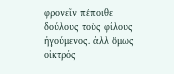φρονεῖν πέποιθε δούλους τοὺς φίλους ἡγούμενος. ἀλλ ὅμως οἰκτρός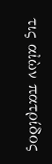τις αἰὼν πατρίδος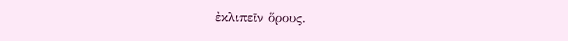ἐκλιπεῖν ὅρους.